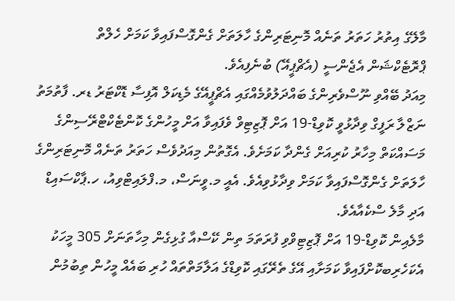މާލޭގެ އިތުރު ހަތަރު ތަނެއް މޮނިޓަރިންގެ ހާލަތަށް ގެންގޮސްފައިވާ ކަމަށް ހެލްތް ޕްރޮޓެކްޝަން އެޖެންސީ (އެޗްޕީއޭ) ބުނެފިއެވެ.
މިއަދު ބޭއްވި ނޫސްވެރިންގެ ބައްދަލުވުމެއްގައި އެޗްޕީއޭގެ މެޑިކަލް އޮފިސާ ޑޮކްޓަރު ޑރ. ފާތުމަތު ނަޒްލާ ރަފީގް ވިދާޅުވީ ކޮވިޑް-19 އަށް ޕޮޒިޓިވް ވެފައިވާ އަށް މީހުންގެ ކޮންޓެކްޓްރޭސިންގެ މަސައްކަތް މިހާރު ކުރިއަށް ގެންދާ ކަމަށެވެ. އެގޮތުން މިއަދުވެސް ހަތަރު ތަނެއް މޮނިޓަރިންގެ ހާލަތަށް ގެންގޮސްފައިވާ ކަމަށް ވިދާޅުވިއެވެ. އެއީ މ.ވީނަސް، މ.ފްލައިޓްވިއު، ހ.ޕާކްސައިޑް އަދި މާލެ ސްކެއާއެވެ.
މާލެއިން ކޮވިޑް-19 އަށް ޕޮޒިޓިވްވި ފުރަތަމަ ތިން ކޭސްއާ ގުޅިގެން މިހާތަނަށް 305 މީހަކު އެކަހެރިބކޮށްފައިވާ ކަމަށާއި އޭގެ ތެރޭގައި ކޮވިޑްގެ އަލާމަތްތައް ހުރި ބައެއް މީހުން ތިބުމުން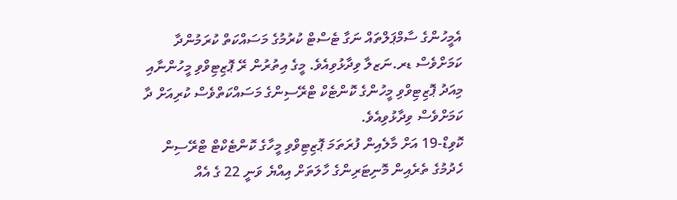އެމީހުންގެ ސާމްޕަލްތައް ނަގާ ޓެސްޓް ކުރުމުގެ މަސައްކަތް ކުރަމުންދާ ކަމަށްވެސް ޑރ.ނަޒލާ ވިދާޅުވިއެވެ. މީގެ އިތުރުން ރޭ ޕޮޒިޓިވްވި މީހުންނާއި މިއަދު ޕޮޒިޓިވްވި މީހުންގެ ކޮންޓެކް ޓްރޭސިންގެ މަސައްކަތްވެސް ކުރިއަށް ދާ ކަމަށްވެސް ވިދާޅުވިއެވެ.
ކޮވިޑް-19 އަށް މާލެއިން ފުރަތަމަ ޕޮޒިޓިވްވި މީހާގެ ކޮންޓެކްޓް ޓްރޭސިން ހެދުމުގެ ތެރެއިން މޮނިޓަރިންގެ ހާލަތަށް އިއްޔެ ވަނީ 22 ގެ އެއް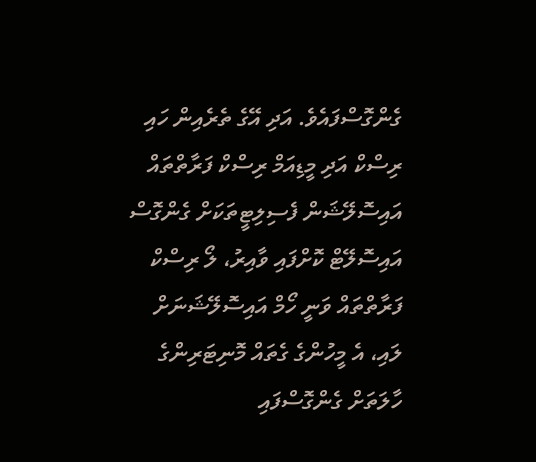ގެންގޮސްފައެވެ. އަދި އޭގެ ތެރެއިން ހައި ރިސްކް އަދި މީޑިއަމް ރިސްކް ފަރާތްތައް އައިސޮލޭޝަން ފެސިލިޓީތަކަށް ގެންގޮސް އައިސޮލޭޓް ކޮށްފައި ވާއިރު، ލޯ ރިސްކް ފަރާތްތައް ވަނީ ހޯމް އައިސޮލޭޝަނަށް ލައި، އެ މީހުންގެ ގެތައް މޮނިޓަރިންގެ ހާލަތަށް ގެންގޮސްފައި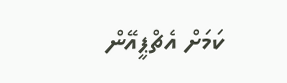ކަމަށް އެޗްޕީއޭން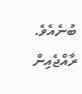ބުނެއެވެ.
ރާއްޖެއިން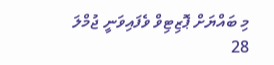މި ބައްޔަށް ޕޮޒިޓިވް ވެފައިވަނީ ޖުމްލަ 28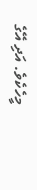މީހެކެވެ. އަދި އޭގެ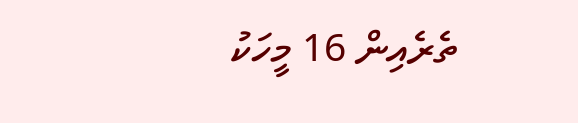ތެރެއިން 16 މީހަކު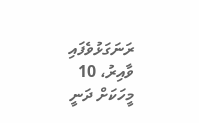ރަނަގަޅުވެފައި ވާއިރު، 10 މީހަކަށް ދަނީ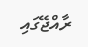ރާއްޖޭގައި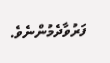ފަރުވާދެމުންނެވެ.